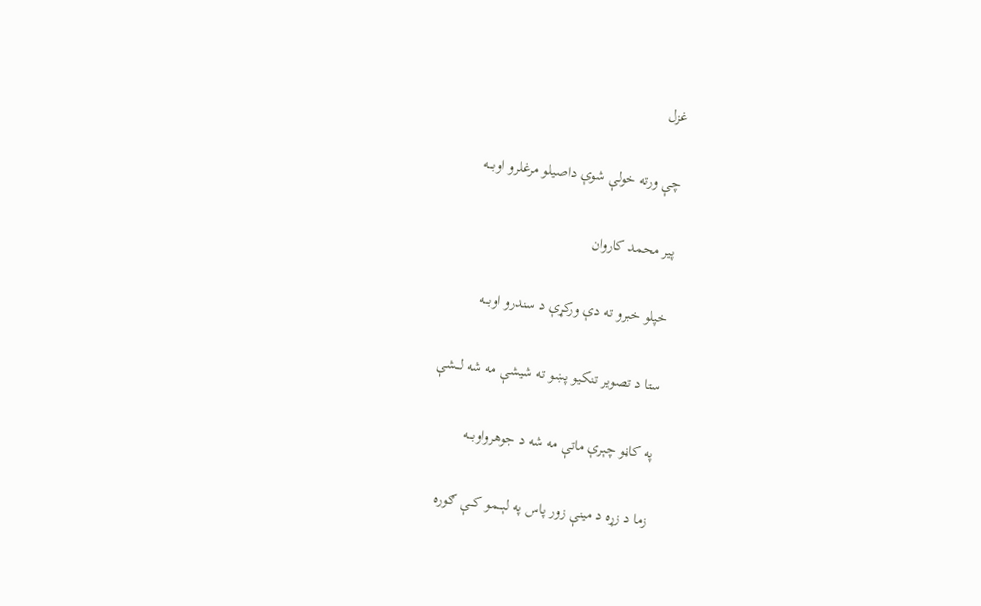غزل

چې ورته خولې شوې داصيلو مرغلرو اوبـــه

پیر محمد کاروان

خپلو خبرو ته دې ورکړې د سندرو اوبـــه

ستا د تصوير تنکيو پښو ته شيشې مه شه لـــشې

په کاڼو چېرې ماتې مه شه د جوهرواوبـــه

زما د زړه د مينې زور پاس په لېـــمو کـــې ګوره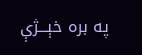په بره خېـــژې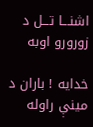اشنـــا تـــل د زورورو اوبه

خدايه ! باران د مينې راوله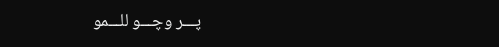پـــر وچـــو للـــمو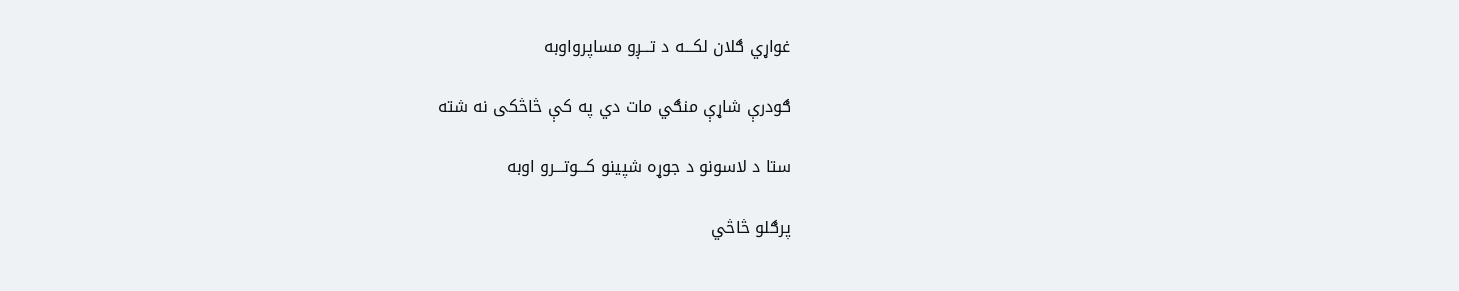غواړي ګلان لکـــه د تـــږو مساپرواوبه

ګودرې شاړې منګي مات دي په کې څاڅکی نه شته

ستا د لاسونو د جوړه شپينو کـــوتـــرو اوبه

پرګلو څاڅي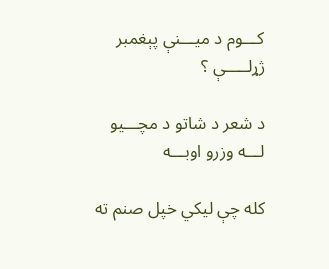کـــوم د ميـــنې پېغمبر ژړلـــــې ؟

د شعر د شاتو د مچـــيو لـــه وزرو اوبـــه

کله چې ليکي خپل صنم ته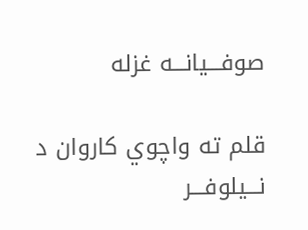صوفـــيانـــه غزله

قلم ته واچوي کاروان د نـــيلوفـــر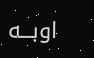اوبـــه